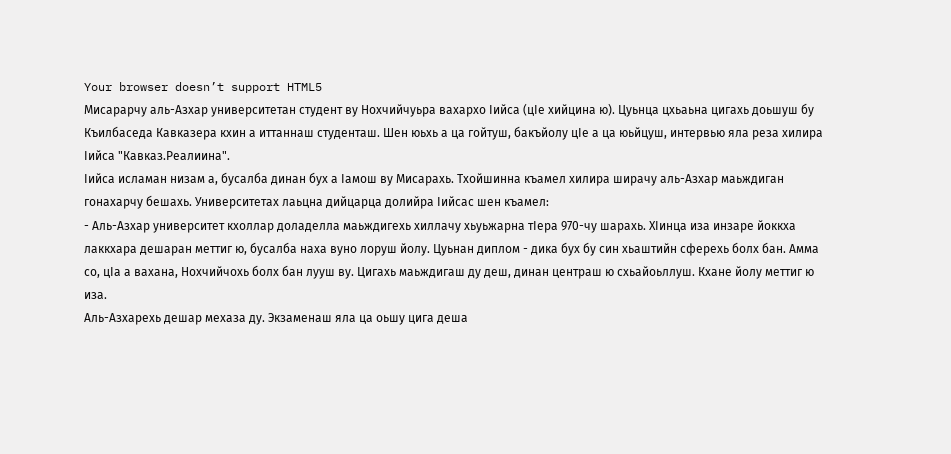Your browser doesn’t support HTML5
Мисарарчу аль-Азхар университетан студент ву Нохчийчуьра вахархо Iийса (цIе хийцина ю). Цуьнца цхьаьна цигахь доьшуш бу Къилбаседа Кавказера кхин а иттаннаш студенташ. Шен юьхь а ца гойтуш, бакъйолу цIе а ца юьйцуш, интервью яла реза хилира Iийса "Кавказ.Реалиина".
Iийса исламан низам а, бусалба динан бух а Iамош ву Мисарахь. Тхойшинна къамел хилира ширачу аль-Азхар маьждиган гонахарчу бешахь. Университетах лаьцна дийцарца долийра Iийсас шен къамел:
- Аль-Азхар университет кхоллар доладелла маьждигехь хиллачу хьуьжарна тIера 970-чу шарахь. ХIинца иза инзаре йоккха лаккхара дешаран меттиг ю, бусалба наха вуно лоруш йолу. Цуьнан диплом - дика бух бу син хьаштийн сферехь болх бан. Амма со, цIа а вахана, Нохчийчохь болх бан лууш ву. Цигахь маьждигаш ду деш, динан центраш ю схьайоьллуш. Кхане йолу меттиг ю иза.
Аль-Азхарехь дешар мехаза ду. Экзаменаш яла ца оьшу цига деша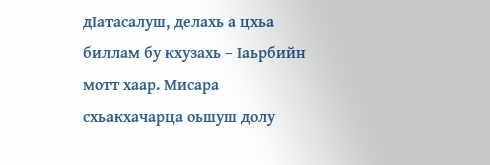дIатасалуш, делахь а цхьа биллам бу кхузахь – Iаьрбийн мотт хаар. Мисара схьакхачарца оьшуш долу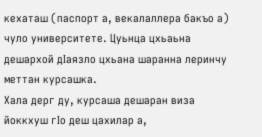кехаташ (паспорт а, векалаллера бакъо а) чуло университете. Цуьнца цхьаьна дешархой дIаязло цхьана шаранна леринчу меттан курсашка.
Хала дерг ду, курсаша дешаран виза йоккхуш гIо деш цахилар а,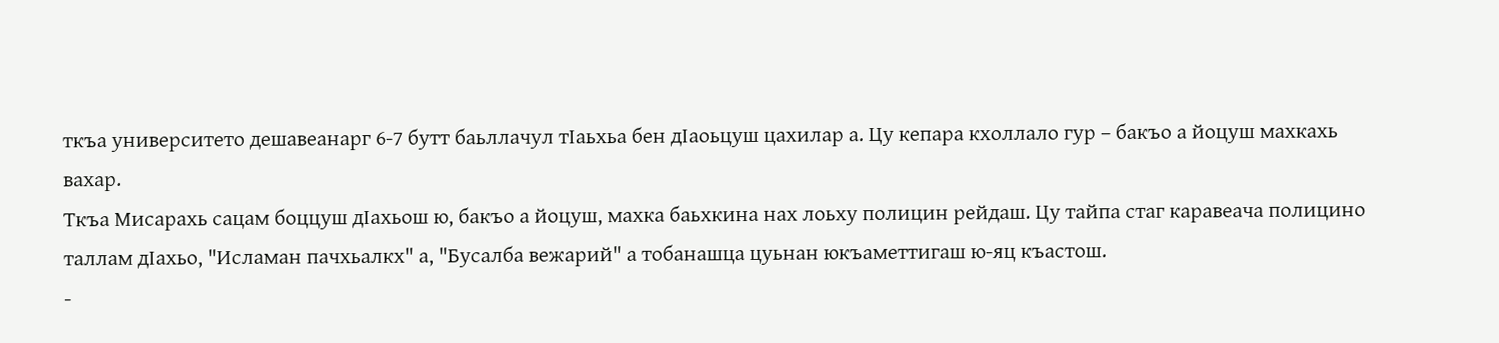ткъа университето дешавеанарг 6-7 бутт баьллачул тIаьхьа бен дIаоьцуш цахилар а. Цу кепара кхоллало гур – бакъо а йоцуш махкахь вахар.
Ткъа Мисарахь сацам боццуш дIахьош ю, бакъо а йоцуш, махка баьхкина нах лоьху полицин рейдаш. Цу тайпа стаг каравеача полицино таллам дIахьо, "Исламан пачхьалкх" а, "Бусалба вежарий" а тобанашца цуьнан юкъаметтигаш ю-яц къастош.
-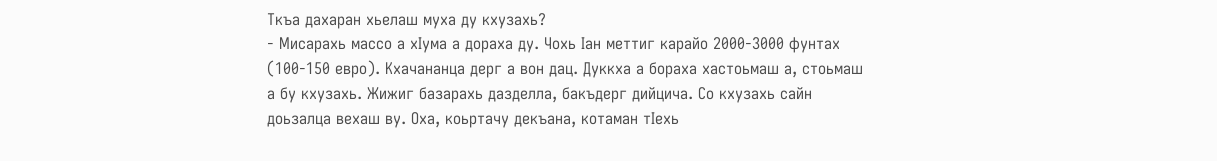Ткъа дахаран хьелаш муха ду кхузахь?
- Мисарахь массо а хIума а дораха ду. Чохь Iан меттиг карайо 2000-3000 фунтах (100-150 евро). Кхачананца дерг а вон дац. Дуккха а бораха хастоьмаш а, стоьмаш а бу кхузахь. Жижиг базарахь дазделла, бакъдерг дийцича. Со кхузахь сайн доьзалца вехаш ву. Оха, коьртачу декъана, котаман тIехь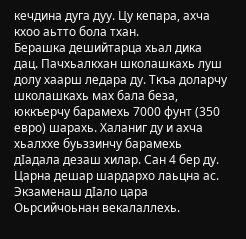кечдина дуга дуу. Цу кепара, ахча кхоо аьтто бола тхан.
Берашка дешийтарца хьал дика дац. Пачхьалкхан школашкахь луш долу хаарш ледара ду. Ткъа доларчу школашкахь мах бала беза, юккъерчу барамехь 7000 фунт (350 евро) шарахь. Халаниг ду и ахча хьалххе буьззинчу барамехь дIадала дезаш хилар. Сан 4 бер ду. Царна дешар шардархо лаьцна ас. Экзаменаш дIало цара Оьрсийчоьнан векалаллехь.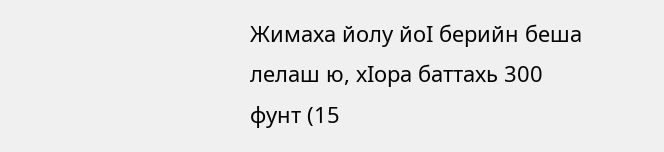Жимаха йолу йоI берийн беша лелаш ю, хIора баттахь 300 фунт (15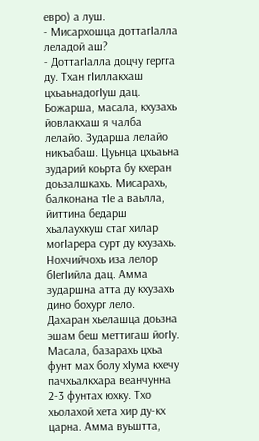евро) а луш.
- Мисархошца доттагӀалла леладой аш?
- ДоттагIалла доцчу гергга ду. Тхан гIиллакхаш цхьаьнадогIуш дац. Божарша, масала, кхузахь йовлакхаш я чалба лелайо. Зударша лелайо никъабаш. Цуьнца цхьаьна зударий коьрта бу кхеран доьзалшкахь. Мисарахь, балконана тIе а ваьлла, йиттина бедарш хьалаухкуш стаг хилар могIарера сурт ду кхузахь. Нохчийчохь иза лелор бIегIийла дац. Амма зударшна атта ду кхузахь дино бохург лело.
Дахаран хьелашца доьзна эшам беш меттигаш йогIу. Масала, базарахь цхьа фунт мах болу хIума кхечу пачхьалкхара веанчунна 2-3 фунтах юхку. Тхо хьолахой хета хир ду-кх царна. Амма вуьштта,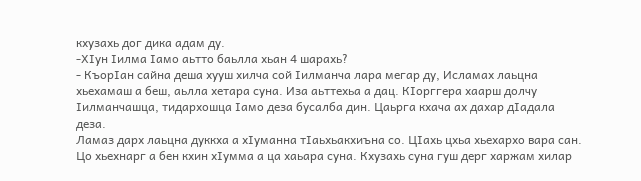кхузахь дог дика адам ду.
-ХIун Iилма Iамо аьтто баьлла хьан 4 шарахь?
- КъорIан сайна деша хууш хилча сой Iилманча лара мегар ду, Исламах лаьцна хьехамаш а беш, аьлла хетара суна. Иза аьттехьа а дац. КIорггера хаарш долчу Iилманчашца, тидархошца Iамо деза бусалба дин. Цаьрга кхача ах дахар дIадала деза.
Ламаз дарх лаьцна дуккха а хIуманна тIаьхьакхиъна со. ЦIахь цхьа хьехархо вара сан. Цо хьехнарг а бен кхин хIумма а ца хаьара суна. Кхузахь суна гуш дерг харжам хилар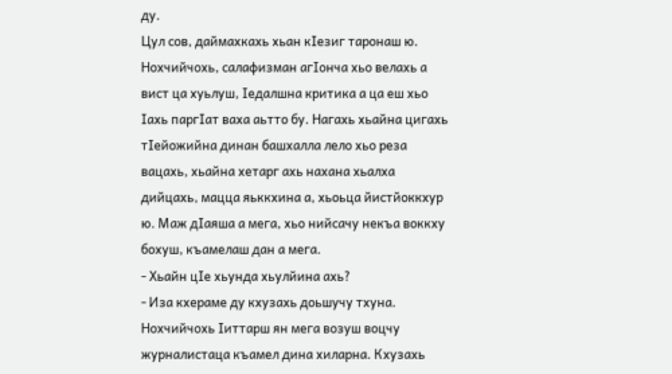ду.
Цул сов, даймахкахь хьан кӀезиг таронаш ю. Нохчийчохь, салафизман агIонча хьо велахь а вист ца хуьлуш, Iедалшна критика а ца еш хьо Iахь паргIат ваха аьтто бу. Нагахь хьайна цигахь тIейожийна динан башхалла лело хьо реза вацахь, хьайна хетарг ахь нахана хьалха дийцахь, мацца яьккхина а, хьоьца йистйоккхур ю. Маж дIаяша а мега, хьо нийсачу некъа воккху бохуш, къамелаш дан а мега.
- Хьайн цIе хьунда хьулйина ахь?
- Иза кхераме ду кхузахь доьшучу тхуна. Нохчийчохь Ӏиттарш ян мега возуш воцчу журналистаца къамел дина хиларна. Кхузахь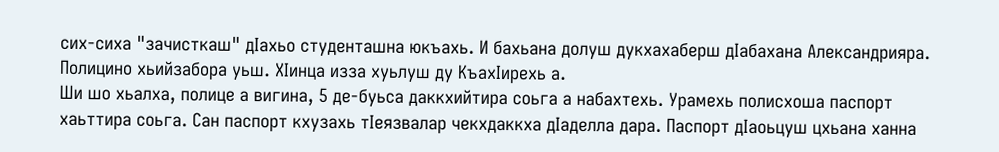сих-сиха "зачисткаш" дIахьо студенташна юкъахь. И бахьана долуш дукхахаберш дIабахана Александрияра. Полицино хьийзабора уьш. ХIинца изза хуьлуш ду КъахIирехь а.
Ши шо хьалха, полице а вигина, 5 де-буьса даккхийтира соьга а набахтехь. Урамехь полисхоша паспорт хаьттира соьга. Сан паспорт кхузахь тӀеязвалар чекхдаккха дIаделла дара. Паспорт дIаоьцуш цхьана ханна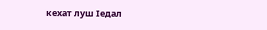кехат луш Iедал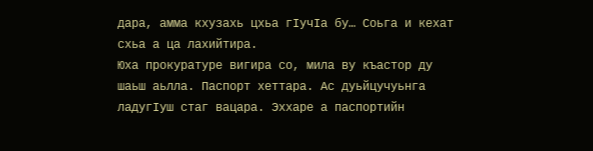дара, амма кхузахь цхьа гӀучӀа бу… Соьга и кехат схьа а ца лахийтира.
Юха прокуратуре вигира со, мила ву къастор ду шаьш аьлла. Паспорт хеттара. Ас дуьйцучуьнга ладугIуш стаг вацара. Эххаре а паспортийн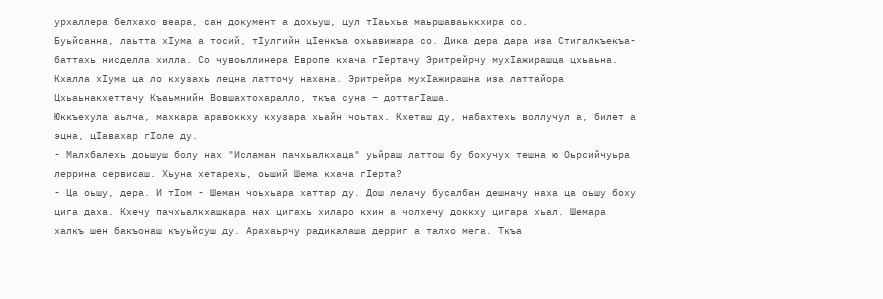урхаллера белхахо веара, сан документ а дохьуш, цул тIаьхьа маьршаваьккхира со.
Буьйсанна, лаьтта хIума а тосий, тIулгийн цIенкъа охьавижара со. Дика дера дара иза Стигалкъекъа-баттахь нисделла хилла. Со чувоьллинера Европе кхача гIертачу Эритрейрчу мухIажирашца цхьаьна. Кхалла хIума ца ло кхузахь лецна латточу нахана. Эритрейра мухIажирашна иза латтайора Цхьаьнакхеттачу Къаьмнийн Вовшахтохаралло, ткъа суна – доттагIаша.
Юккъехула аьлча, махкара аравоккху кхузара хьайн чоьтах. Кхеташ ду, набахтехь воллучул а, билет а эцна, цIавахар гIоле ду.
- Малхбалехь доьшуш болу нах "Исламан пачхьалкхаца" уьйраш латтош бу бохучух тешна ю Оьрсийчуьра леррина сервисаш. Хьуна хетарехь, оьший Шема кхача гIерта?
- Ца оьшу, дера. И тIом - Шеман чоьхьара хаттар ду. Дош лелачу бусалбан дешначу наха ца оьшу боху цига даха. Кхечу пачхьалкхашкара нах цигахь хиларо кхин а чолхечу доккху цигара хьал. Шемара халкъ шен бакъонаш къуьйсуш ду. Арахаьрчу радикалаша дерриг а талхо мега. Ткъа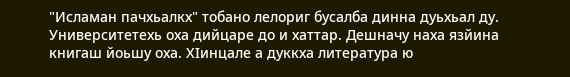"Исламан пачхьалкх" тобано лелориг бусалба динна дуьхьал ду. Университетехь оха дийцаре до и хаттар. Дешначу наха язйина книгаш йоьшу оха. ХIинцале а дуккха литература ю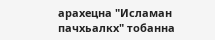арахецна "Исламан пачхьалкх" тобанна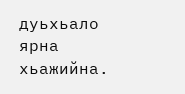дуьхьало ярна хьажийна.